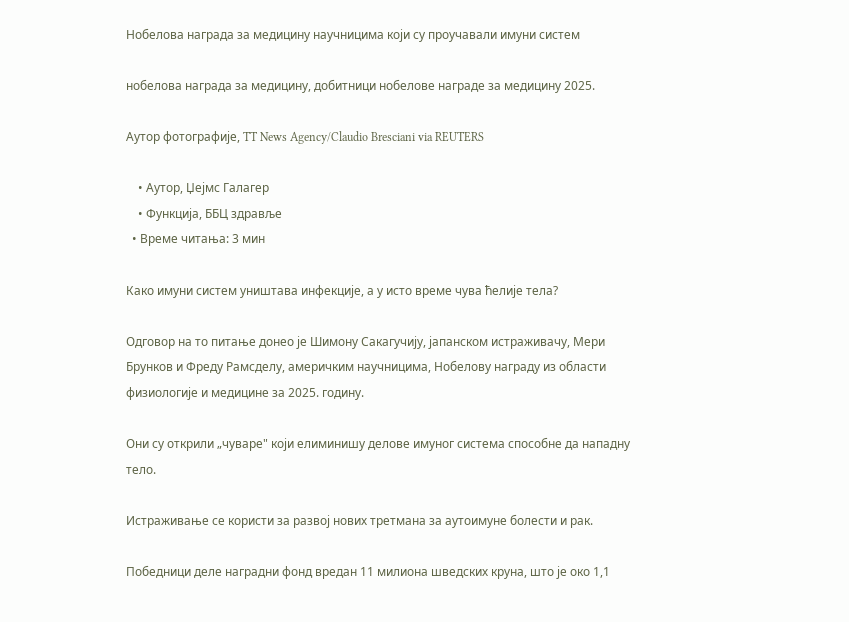Нобелова награда за медицину научницима који су проучавали имуни систем

нобелова награда за медицину, добитници нобелове награде за медицину 2025.

Аутор фотографије, TT News Agency/Claudio Bresciani via REUTERS

    • Аутор, Џејмс Галагер
    • Функција, ББЦ здравље
  • Време читања: 3 мин

Како имуни систем уништава инфекције, а у исто време чува ћелије тела?

Одговор на то питање донео је Шимону Сакагучију, јапанском истраживачу, Мери Брунков и Фреду Рамсделу, америчким научницима, Нобелову награду из области физиологије и медицине за 2025. годину.

Они су открили „чуваре" који елиминишу делове имуног система способне да нападну тело.

Истраживање се користи за развој нових третмана за аутоимуне болести и рак.

Победници деле наградни фонд вредан 11 милиона шведских круна, што је око 1,1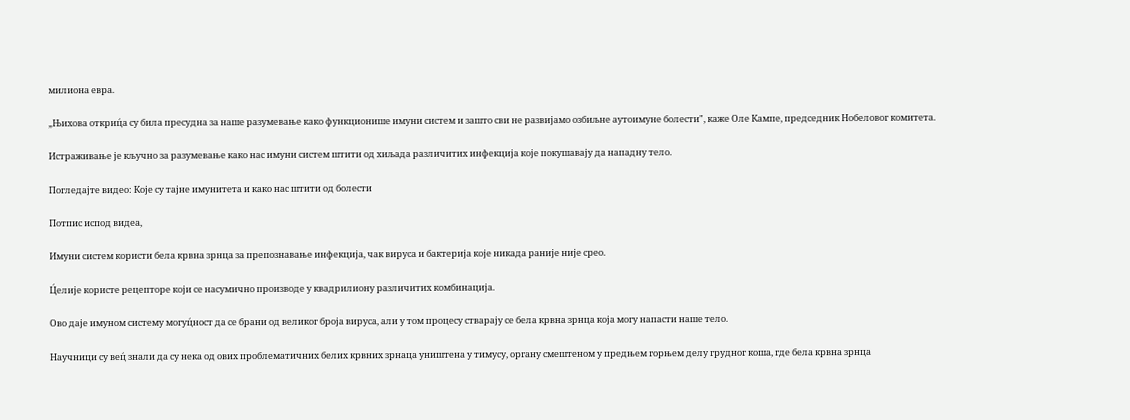милиона евра.

„Њихова откриц́а су била пресудна за наше разумевање како функционише имуни систем и зашто сви не развијамо озбиљне аутоимуне болести", каже Оле Кампе, председник Нобеловог комитета.

Истраживање је кључно за разумевање како нас имуни систем штити од хиљада различитих инфекција које покушавају да нападну тело.

Погледајте видео: Које су тајне имунитета и како нас штити од болести

Потпис испод видеа,

Имуни систем користи бела крвна зрнца за препознавање инфекција, чак вируса и бактерија које никада раније није срео.

Ц́елије користе рецепторе који се насумично производе у квадрилиону различитих комбинација.

Ово даје имуном систему могуц́ност да се брани од великог броја вируса, али у том процесу стварају се бела крвна зрнца која могу напасти наше тело.

Научници су вец́ знали да су нека од ових проблематичних белих крвних зрнаца уништена у тимусу, органу смештеном у предњем горњем делу грудног коша, где бела крвна зрнца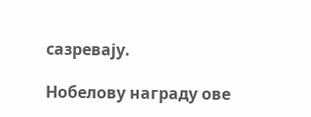сазревају.

Нобелову награду ове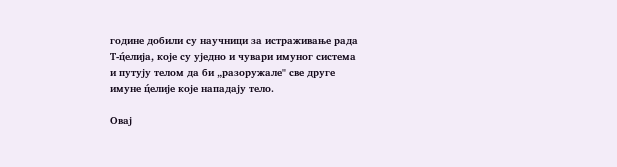године добили су научници за истраживање рада Т-ц́елија, које су уједно и чувари имуног система и путују телом да би „разоружале" све друге имуне ц́елије које нападају тело.

Овај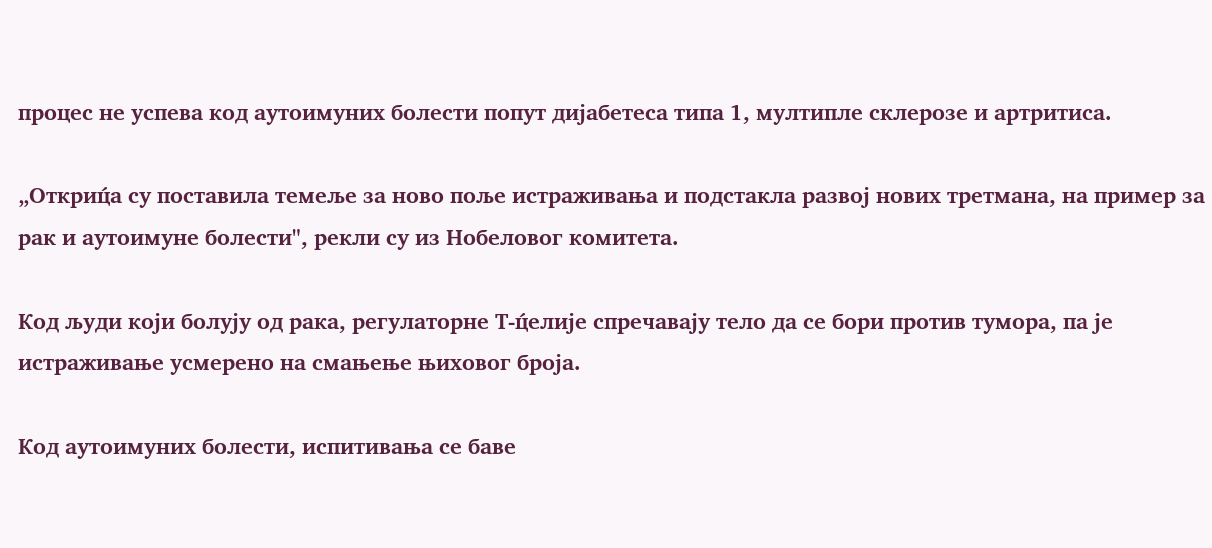процес не успева код аутоимуних болести попут дијабетеса типа 1, мултипле склерозе и артритиса.

„Откриц́а су поставила темеље за ново поље истраживања и подстакла развој нових третмана, на пример за рак и аутоимуне болести", рекли су из Нобеловог комитета.

Код људи који болују од рака, регулаторне Т-ц́елије спречавају тело да се бори против тумора, па је истраживање усмерено на смањење њиховог броја.

Код аутоимуних болести, испитивања се баве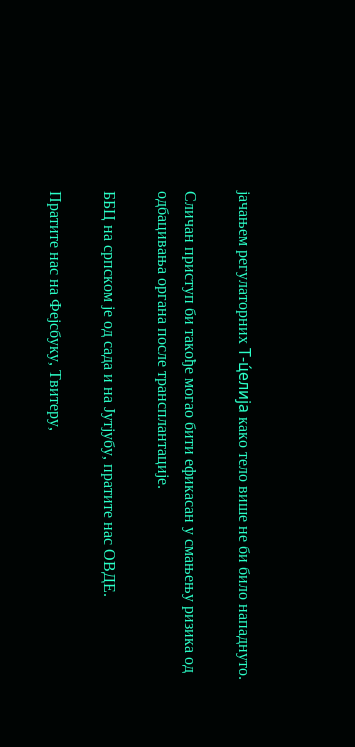јачањем регулаторних Т-ц́елија како тело више не би било нападнуто.

Сличан приступ би такође могао бити ефикасан у смањењу ризика од одбацивања органа после трансплантације.

ББЦ на српском је од сада и на Јутјубу, пратите нас ОВДЕ.

Пратите нас на Фејсбуку, Твитеру,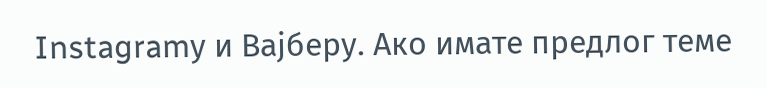Instagramу и Вајберу. Ако имате предлог теме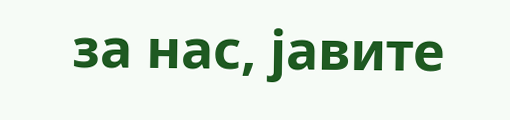за нас, јавите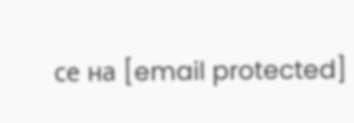се на [email protected]